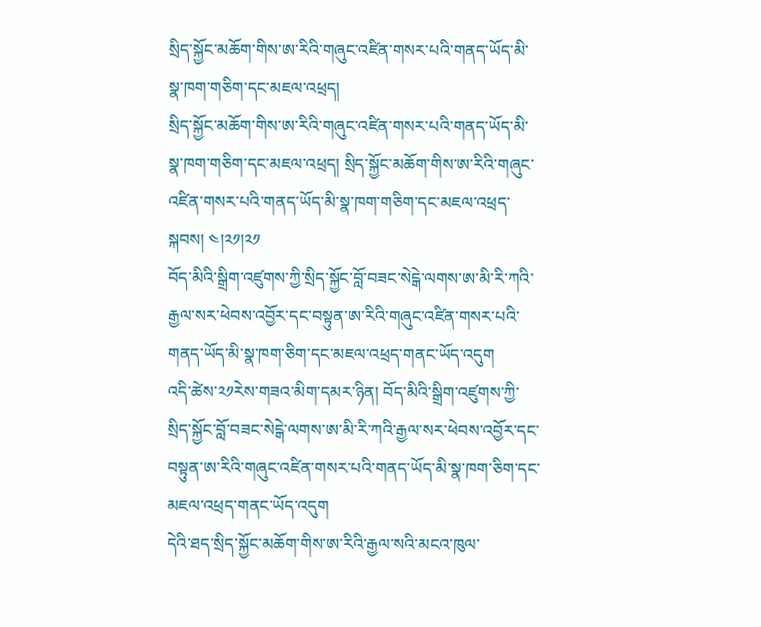སྲིད་སྐྱོང་མཆོག་གིས་ཨ་རིའི་གཞུང་འཛིན་གསར་པའི་གནད་ཡོད་མི་སྣ་ཁག་གཅིག་དང་མཇལ་འཕྲད།
སྲིད་སྐྱོང་མཆོག་གིས་ཨ་རིའི་གཞུང་འཛིན་གསར་པའི་གནད་ཡོད་མི་སྣ་ཁག་གཅིག་དང་མཇལ་འཕྲད། སྲིད་སྐྱོང་མཆོག་གིས་ཨ་རིའི་གཞུང་འཛིན་གསར་པའི་གནད་ཡོད་མི་སྣ་ཁག་གཅིག་དང་མཇལ་འཕྲད་སྐབས། ༤།༢༡།༢༡
བོད་མིའི་སྒྲིག་འཛུགས་ཀྱི་སྲིད་སྐྱོང་བློ་བཟང་སེངྒེ་ལགས་ཨ་མི་རི་ཀའི་རྒྱལ་སར་ཕེབས་འབྱོར་དང་བསྟུན་ཨ་རིའི་གཞུང་འཛིན་གསར་པའི་གནད་ཡོད་མི་སྣ་ཁག་ཅིག་དང་མཇལ་འཕྲད་གནང་ཡོད་འདུག
འདི་ཚེས་༢༡རེས་གཟའ་མིག་དམར་ཉིན། བོད་མིའི་སྒྲིག་འཛུགས་ཀྱི་སྲིད་སྐྱོང་བློ་བཟང་སེངྒེ་ལགས་ཨ་མི་རི་ཀའི་རྒྱལ་སར་ཕེབས་འབྱོར་དང་བསྟུན་ཨ་རིའི་གཞུང་འཛིན་གསར་པའི་གནད་ཡོད་མི་སྣ་ཁག་ཅིག་དང་མཇལ་འཕྲད་གནང་ཡོད་འདུག
དེའི་ཐད་སྲིད་སྐྱོང་མཆོག་གིས་ཨ་རིའི་རྒྱལ་སའི་མངའ་ཁུལ་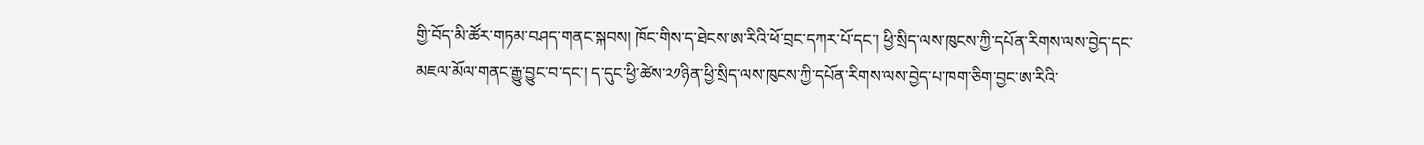གྱི་བོད་མི་ཚོར་གཏམ་བཤད་གནང་སྐབས། ཁོང་གིས་ད་ཐེངས་ཨ་རིའི་ཕོ་བྲང་དཀར་པོ་དང་། ཕྱི་སྲིད་ལས་ཁུངས་ཀྱི་དཔོན་རིགས་ལས་བྱེད་དང་མཇལ་མོལ་གནང་རྒྱུ་བྱུང་བ་དང་། ད་དུང་ཕྱི་ཚེས་༢༡ཉིན་ཕྱི་སྲིད་ལས་ཁུངས་ཀྱི་དཔོན་རིགས་ལས་བྱེད་པ་ཁག་ཅིག་བྱང་ཨ་རིའི་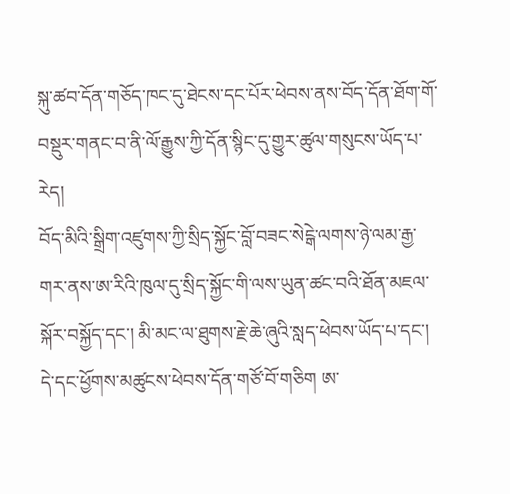སྐུ་ཚབ་དོན་གཅོད་ཁང་དུ་ཐེངས་དང་པོར་ཕེབས་ནས་བོད་དོན་ཐོག་གོ་བསྡུར་གནང་བ་ནི་ལོ་རྒྱུས་ཀྱི་དོན་སྙིང་དུ་གྱུར་ཚུལ་གསུངས་ཡོད་པ་རེད།
བོད་མིའི་སྒྲིག་འཛུགས་ཀྱི་སྲིད་སྐྱོང་བློ་བཟང་སེངྒེ་ལགས་ཉེ་ལམ་རྒྱ་གར་ནས་ཨ་རིའི་ཁུལ་དུ་སྲིད་སྐྱོང་གི་ལས་ཡུན་ཚང་བའི་ཐོན་མཇལ་སྐོར་བསྐྱོད་དང་། མི་མང་ལ་ཐུགས་རྗེ་ཆེ་ཞུའི་སླད་ཕེབས་ཡོད་པ་དང་། དེ་དང་ཕྱོགས་མཚུངས་ཕེབས་དོན་གཙོ་བོ་གཅིག ཨ་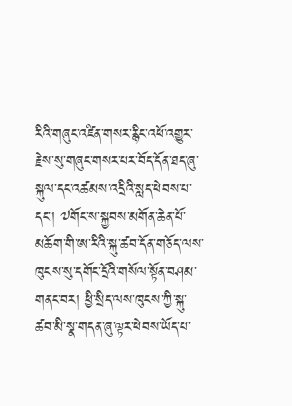རིའི་གཞུང་འཛིན་གསར་རྙིང་འཕོ་འགྱུར་རྗེས་སུ་གཞུང་གསར་པར་བོད་དོན་ཐད་ཞུ་སྐུལ་དང་འཚམས་འདྲིའི་སླད་ཕེབས་པ་དང་། ༧གོང་ས་སྐྱབས་མགོན་ཆེན་པོ་མཆོག་གི་ཨ་རིའི་སྐུ་ཚབ་དོན་གཅོད་ལས་ཁུངས་སུ་དགོང་དྲོའི་གསོལ་སྟོན་བཤམ་གནང་བར། ཕྱི་སྲིད་ལས་ཁུངས་ཀྱི་སྐུ་ཚབ་མི་སྣ་གདན་ཞུ་ལྟར་ཕེབས་ཡོད་པ་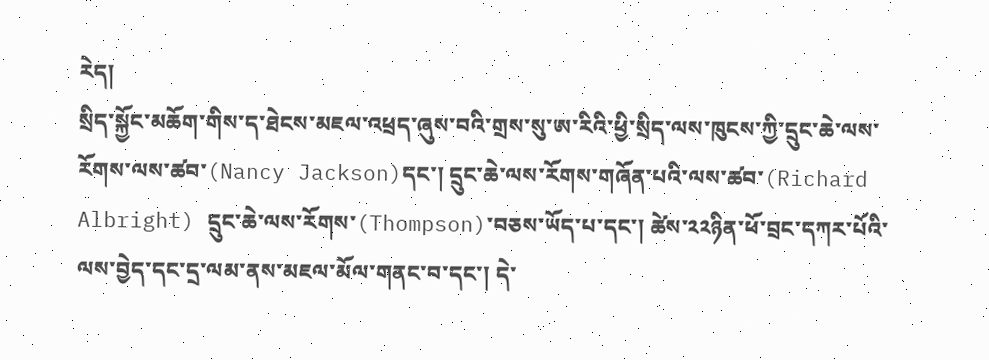རེད།
སྲིད་སྐྱོང་མཆོག་གིས་ད་ཐེངས་མཇལ་འཕྲད་ཞུས་བའི་གྲས་སུ་ཨ་རིའི་ཕྱི་སྲིད་ལས་ཁུངས་ཀྱི་དྲུང་ཆེ་ལས་རོགས་ལས་ཚབ་(Nancy Jackson)དང་། དྲུང་ཆེ་ལས་རོགས་གཞོན་པའི་ལས་ཚབ་(Richard Albright) དྲུང་ཆེ་ལས་རོགས་(Thompson)་བཅས་ཡོད་པ་དང་། ཚེས་༢༢ཉིན་ཕོ་བྲང་དཀར་པོའི་ལས་བྱེད་དང་དྲ་ལམ་ནས་མཇལ་མོལ་གནང་བ་དང་། དེ་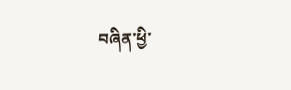བཞིན་ཕྱི་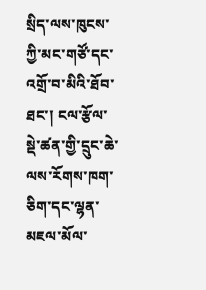སྲིད་ལས་ཁུངས་ཀྱི་མང་གཙོ་དང་འགྲོ་བ་མིའི་ཐོབ་ཐང་། ངལ་རྩོལ་སྡེ་ཚན་གྱི་དྲུང་ཆེ་ལས་རོགས་ཁག་ཅིག་དང་ལྷན་མཇལ་མོལ་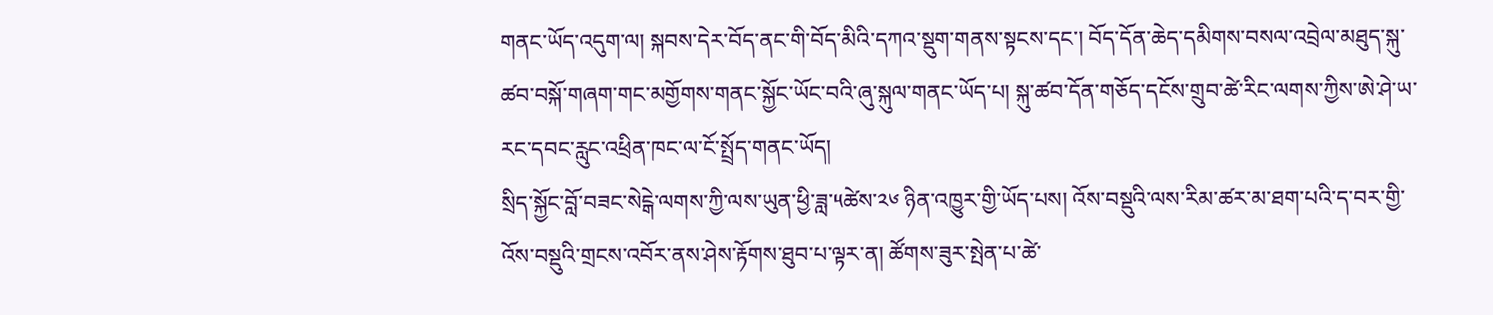གནང་ཡོད་འདུག་ལ། སྐབས་དེར་བོད་ནང་གི་བོད་མིའི་དཀའ་སྡུག་གནས་སྟངས་དང་། བོད་དོན་ཆེད་དམིགས་བསལ་འབྲེལ་མཐུད་སྐུ་ཚབ་བསྐོ་གཞག་གང་མགྱོགས་གནང་སྐྱོང་ཡོང་བའི་ཞུ་སྐུལ་གནང་ཡོད་པ། སྐུ་ཚབ་དོན་གཅོད་དངོས་གྲུབ་ཚེ་རིང་ལགས་ཀྱིས་ཨེ་ཤེ་ཡ་རང་དབང་རླུང་འཕྲིན་ཁང་ལ་ངོ་སྤྲོད་གནང་ཡོད།
སྲིད་སྐྱོང་བློ་བཟང་སེངྒེ་ལགས་ཀྱི་ལས་ཡུན་ཕྱི་ཟླ་༥ཚེས་༢༦ ཉིན་འཁྱུར་གྱི་ཡོད་པས། འོས་བསྡུའི་ལས་རིམ་ཚར་མ་ཐག་པའི་ད་བར་གྱི་འོས་བསྡུའི་གྲངས་འབོར་ནས་ཤེས་རྟོགས་ཐུབ་པ་ལྟར་ན། ཚོགས་ཟུར་སྤེན་པ་ཚེ་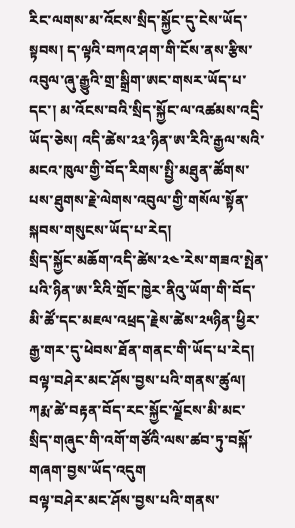རིང་ལགས་མ་འོངས་སྲིད་སྐྱོང་དུ་ངེས་ཡོད་སྟབས། ད་ལྟའི་བཀའ་ཤག་གི་ངོས་ནས་རྩིས་འབུལ་ཞུ་རྒྱུའི་གྲ་སྒྲིག་ཨང་གསར་ཡོད་པ་དང་། མ་འོངས་བའི་སྲིད་སྐྱོང་ལ་འཚམས་འདྲི་ཡོད་ཅེས། འདི་ཚེས་༢༣་ཉིན་ཨ་རིའི་རྒྱལ་སའི་མངའ་ཁུལ་གྱི་བོད་རིགས་སྤྱི་མཐུན་ཚོགས་པས་ཐུགས་རྗེ་ལེགས་འབུལ་གྱི་གསོལ་སྟོན་སྐབས་གསུངས་ཡོད་པ་རེད།
སྲིད་སྐྱོང་མཆོག་འདི་ཚེས་༢༤་རེས་གཟའ་སྤེན་པའི་ཉིན་ཨ་རིའི་གྲོང་ཁྱེར་ནིའུ་ཡོག་གི་བོད་མི་ཚོ་དང་མཇལ་འཕྲད་རྗེས་ཚེས་༢༥ཉིན་ཕྱིར་རྒྱ་གར་དུ་ཕེབས་ཐོན་གནང་གི་ཡོད་པ་རེད།
བལྟ་བཤེར་མང་ཤོས་བྱས་པའི་གནས་ཚུལ།
ཀརྨ་ཚེ་བརྟན་བོད་རང་སྐྱོང་ལྗོངས་མི་མང་སྲིད་གཞུང་གི་འགོ་གཙོའི་ལས་ཚབ་ཏུ་བསྐོ་གཞག་བྱས་ཡོད་འདུག
བལྟ་བཤེར་མང་ཤོས་བྱས་པའི་གནས་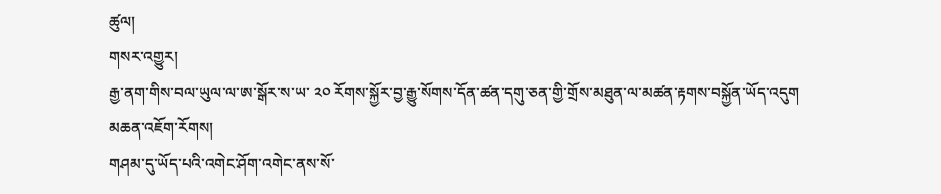ཚུལ།
གསར་འགྱུར།
རྒྱ་ནག་གིས་བལ་ཡུལ་ལ་ཨ་སྒོར་ས་ཡ་ ༢༠ རོགས་སྐྱོར་བྱ་རྒྱུ་སོགས་དོན་ཚན་དགུ་ཅན་གྱི་གྲོས་མཐུན་ལ་མཚན་རྟགས་བསྐྱོན་ཡོད་འདུག
མཆན་འཇོག་རོགས།
གཤམ་དུ་ཡོད་པའི་འགེང་ཤོག་འགེང་ནས་སོ་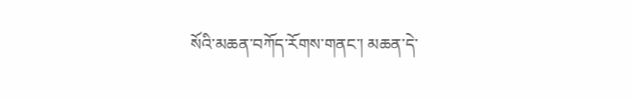སོའི་མཆན་བཀོད་རོགས་གནང་། མཆན་དེ་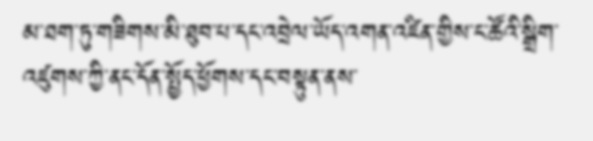མ་ཐག་ཏུ་གཟིགས་མི་ཐུབ་པ་དང་འབྲེལ་ཡོད་འགན་འཛིན་གྱིས་ང་ཚོའི་སྒྲིག་འཛུགས་ཀྱི་ནང་དོན་སྤྱོད་ཕྱོགས་དང་བསྟུན་ནས་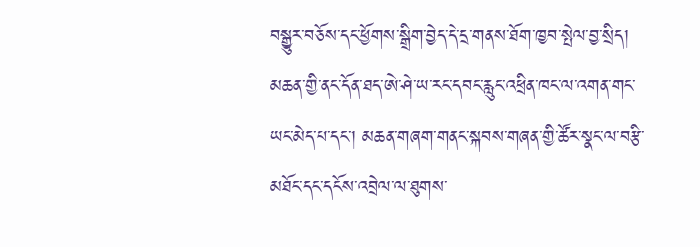བསྒྱུར་བཅོས་དང་ཕྱོགས་སྒྲིག་བྱེད་དེ་དྲ་གནས་ཐོག་ཁྱབ་སྤེལ་བྱ་སྲིད། མཆན་གྱི་ནང་དོན་ཐད་ཨེ་ཤེ་ཡ་རང་དབང་རླུང་འཕྲིན་ཁང་ལ་འགན་གང་ཡང་མེད་པ་དང་། མཆན་གཞག་གནང་སྐབས་གཞན་གྱི་ཚོར་སྣང་ལ་བརྩི་མཐོང་དང་དངོས་འབྲེལ་ལ་ཐུགས་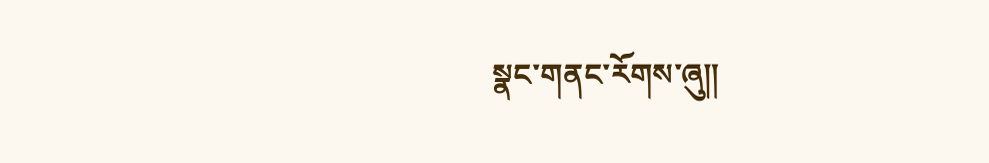སྣང་གནང་རོགས་ཞུ༎